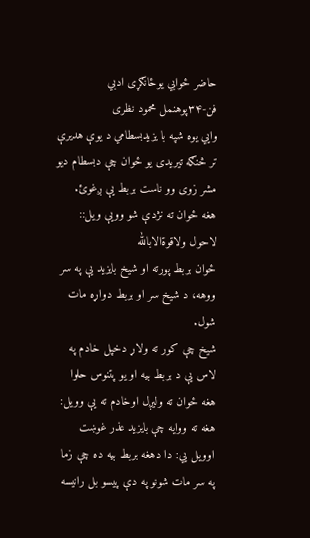حاضر ځوابي یوځانګړی ادبي فن-۳۴پوهنمل محمود نظری
وايي یوه شپه با یزیدبسطامي د یوې هدیرې تر څنګه تیریدی یو ځوان چې دبسطام دیو مشر زوی وو ناست بربط یې ږغوئ.
هغه ځوان ته نژدې شو وويې ویل:: لاحول ولاقوةالابالله
ځوان بربط پورته او شیخ بایزید يې په سر ووهه، د شیخ سر او بربط دواړه مات شول.
شیخ چې کور ته ولاړ دخپل خادم په لاس یې د بربط بیه او یو پتنوس حلوا هغه ځوان ته ولیږل اوخادم ته يې وویل: هغه ته ووایه چې بایزید عذر غوښت اوویل یي: دا دهغه بربط بیه ده چې زما په سر مات شونو په دې پیسو بل رانیسه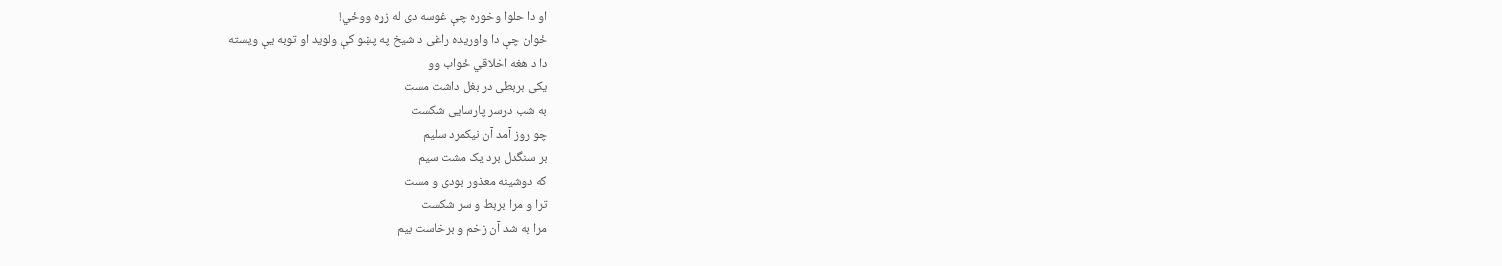او دا حلوا وخوره چې غوسه دی له زړه ووځي!
ځوان چې دا واوریده راغی د شیخ په پښو کې ولوید او توبه يې ویسته
دا د هغه اخلاقي ځواب وو
یکی بربطی در بغل داشت مست
به شب درسر پارسایی شکست
چو روز آمد آن نیکمرد سلیم
بر سنگدل برد یک مشت سیم
که دوشینه معذور بودی و مست
ترا و مرا بربط و سر شکست
مرا به شد آن زخم و برخاست بیم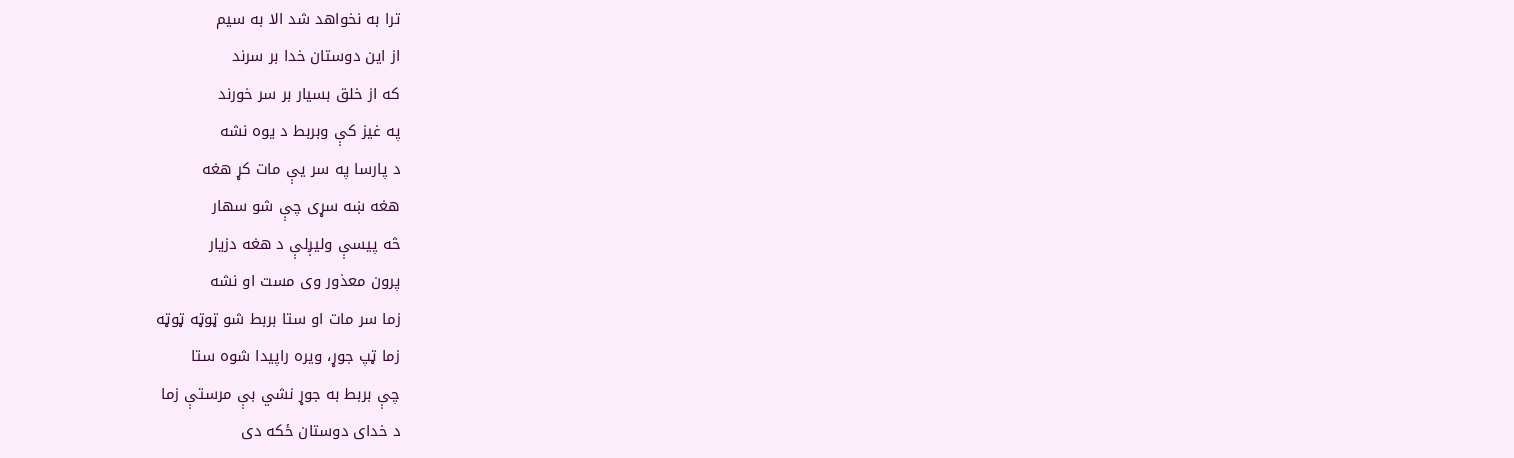ترا به نخواهد شد الا به سیم
از این دوستان خدا بر سرند
که از خلق بسیار بر سر خورند
په غیز کې وبربط د یوه نشه
د پارسا په سر یې مات کړ هغه
هغه ښه سړی چې شو سهار
څه پیسې ولیږلې د هغه دزیار
پرون معذور وی مست او نشه
زما سر مات او ستا بربط شو ټوټه ټوټه
زما ټپ جوړ، ویره راپیدا شوه ستا
چې بربط به جوړ نشي بې مرستې زما
د خدای دوستان ځکه دی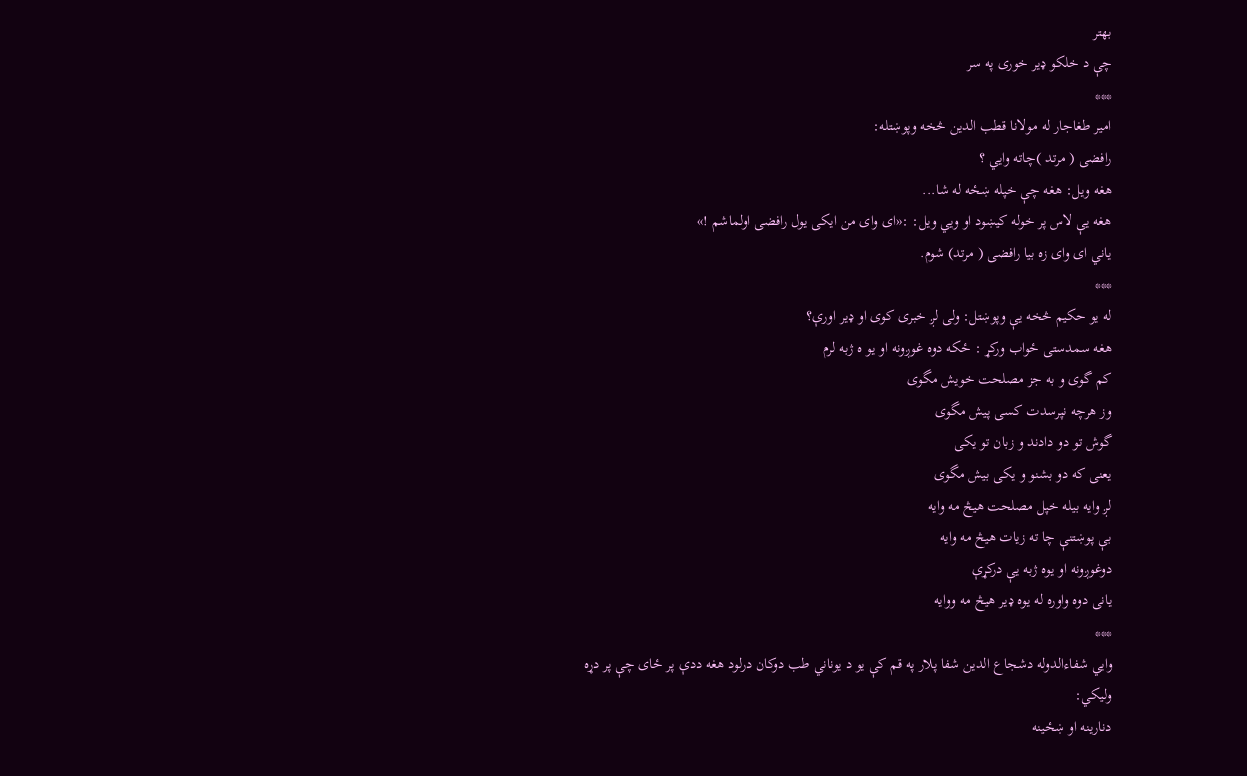بهتر
چې د خلکو ډیر خوری په سر
***
امیر طغاجار له مولانا قطب الدین څخه وپوښتله:
رافضی ( مرتد )چاته وایي ؟
هغه ویل: هغه چې خپله ښځه له شا...
هغه يې لاس پر خوله کیښود او ویي ویل: :«ای وای من ایکی یول رافضی اولماشم !»
یاني ای وای زه بیا رافضی ( مرتد) شوم.
***
له یو حکیم څخه یې وپوښتل: ولی لږ خبری کوی او ډیر اورې؟
هغه سمدستی ځواب ورکړ : ځکه دوه غوږونه او یو ه ژبه لرم
کم گوی و به جز مصلحت خویش مگوی
وز هرچه نپرسدت کسی پیش مگوی
گوش تو دو دادند و زبان تو یکی
یعنی که دو بشنو و یکی بیش مگوی
لږ وایه بیله خپل مصلحت هیڅ مه وایه
بې پوښتنې چا ته زیات هیڅ مه وایه
دوغوږونه او یوه ژبه یې درکړې
یانی دوه واوره له یوه ډیر هیڅ مه ووایه
***
وایي شفاءالدوله دشجاع الدین شفا پلار په قم کې یو د یوناني طب دوکان درلود هغه ددې پر ځای چې پر دړه ولیکي:
دنارینه او ښځینه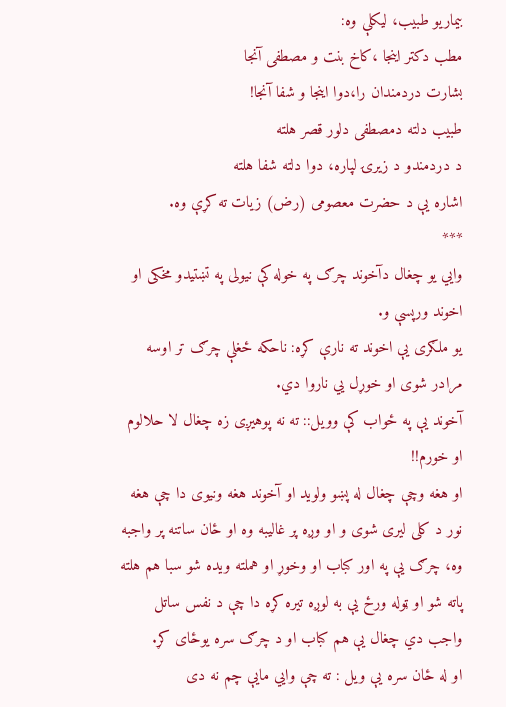بیماریو طبیب، لیکلې وه:
مطب دکتر اینجا ،کاخ بنت و مصطفی آنجا
بشارت دردمندان را،دوا اینجا و شفا آنجا!
طبیب دلته دمصطفی دلور قصر هلته
د دردمندو د زیرۍ لپاره، دوا دلته شفا هلته
اشاره يې د حضرت معصومی (رض) زیات ته کړې وه.
***
وایي یو چغال دآخوند چرګ په خوله کې نیولی په تښتیدو مخکی او اخوند ورپسې و.
یو ملګری یې اخوند ته نارې کړه: ناحکه ځغلې چرګ تر اوسه مرادر شوی او خوړل يي ناروا دي.
آخوند يې په ځواب کې وویل:: ته نه پوهیږی زه چغال لا حلالوم او خورم!!
او هغه وچې چغال له پښو ولوید او آخوند هغه ونیوی دا چې هغه نور د کلی لیری شوی و او وږه پر غالیبه وه او ځان ساتنه پر واجبه وه، چرګ يې په اور کباب او وخوړ او هملته ویده شو سبا هم هلته پاته شو او ټوله ورځ يې به لوږه تیره کړه دا چې د نفس ساتل واجب دي چغال یې هم کباب او د چرګ سره یوځای کړ.
او له ځان سره يې ویل : ته چې وايي مايې چم نه دی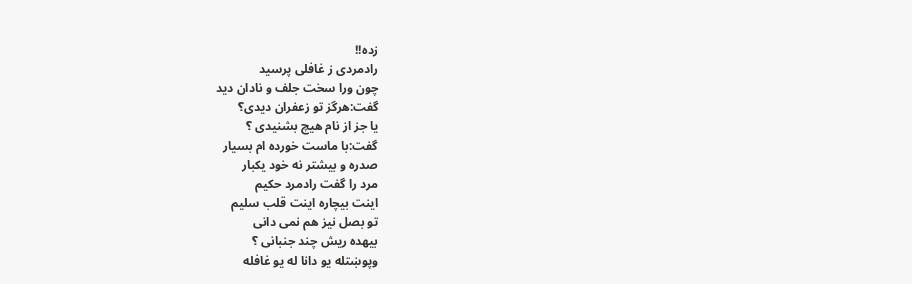زده!!
رادمردی ز غافلی پرسید
چون ورا سخت جلف و نادان دید
گفت:هرگز تو زعفران دیدی؟
یا جز از نام هیچ بشنیدی ؟
گفت:با ماست خورده ام بسیار
صدره و بیشتر نه خود یکبار
مرد را گفت رادمرد حکیم
اینت بیچاره اینت قلب سلیم
تو بصل نیز هم نمی دانی
بیهده ریش چند جنبانی ؟
وپوښتله یو دانا له یو غافله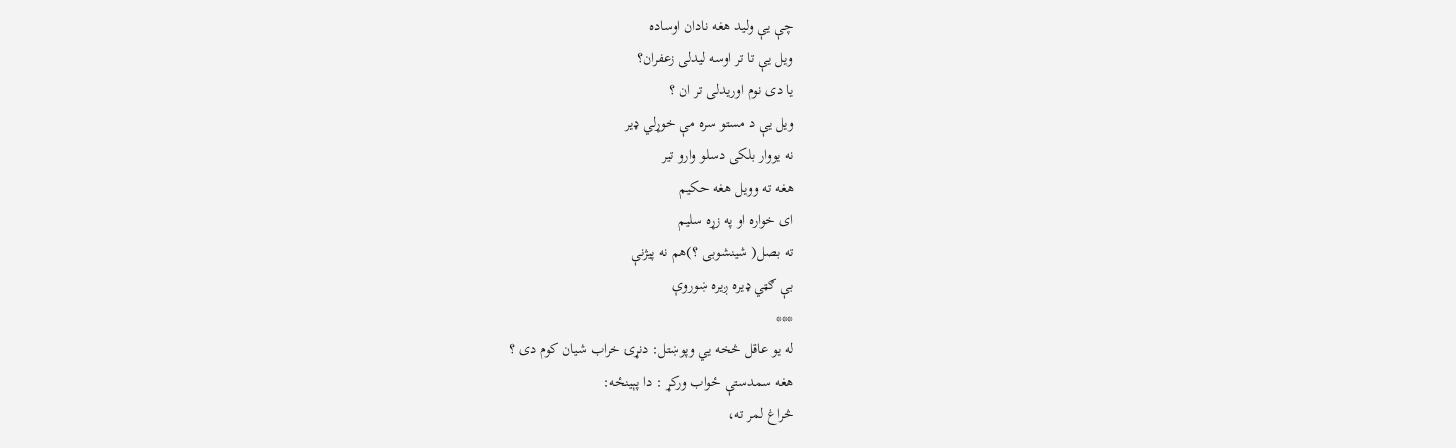چې یې ولید هغه نادان اوساده
ویل یې تا تر اوسه لیدلی زعفران؟
یا دی نوم اوریدلی تر ان ؟
ویل یې د مستو سره مې خوړلي ډیر
نه یووار بلکی دسلو وارو تیر
هغه ته وویل هغه حکیم
ای خواره او په زړه سلیم
ته بصل( شینشوبی ؟)هم نه پیژنې
بې ګټي ډیره ږیره ښوروې
***
له یو عاقل څخه يي وپوښتل: دنړۍ خراب شیان کوم دی ؟
هغه سمدستې ځواب ورکړ : دا پېینځه:
څراغ لمر ته،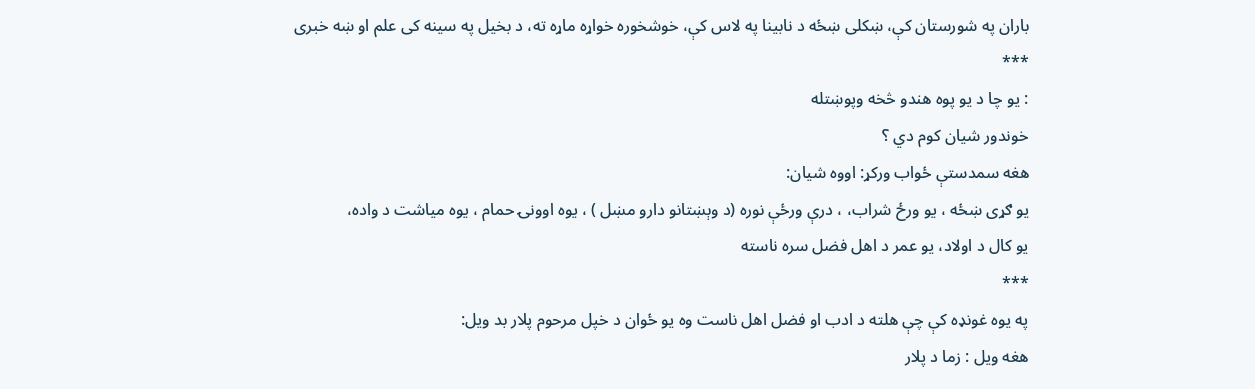باران په شورستان کې، ښکلی ښځه د نابینا په لاس کې، خوشخوره خواړه ماړه ته، د بخیل په سینه کی علم او ښه خبری
***
: یو چا د یو پوه هندو څخه وپوښتله
خوندور شیان کوم دي ؟
هغه سمدستې ځواب ورکړ: اووه شیان:
یو ګړی ښځه ، یو ورځ شراب، ، درې ورځې نوره (د وېښتانو دارو مښل ) ، یوه اوونۍ حمام ، یوه میاشت د واده،
یو کال د اولاد، یو عمر د اهل فضل سره ناسته
***
په یوه غونډه کې چې هلته د ادب او فضل اهل ناست وه یو ځوان د خپل مرحوم پلار بد ویل:
هغه ویل : زما د پلار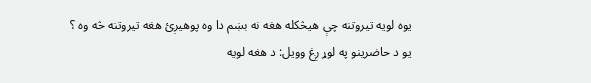یوه لویه تیروتنه چې هیڅکله هغه نه بښم دا وه پوهیږئ هغه تیروتنه څه وه ؟
یو د حاضرینو په لوړ ږغ وویل: د هغه لویه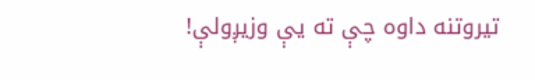تیروتنه داوه چې ته يې وزیږولې!